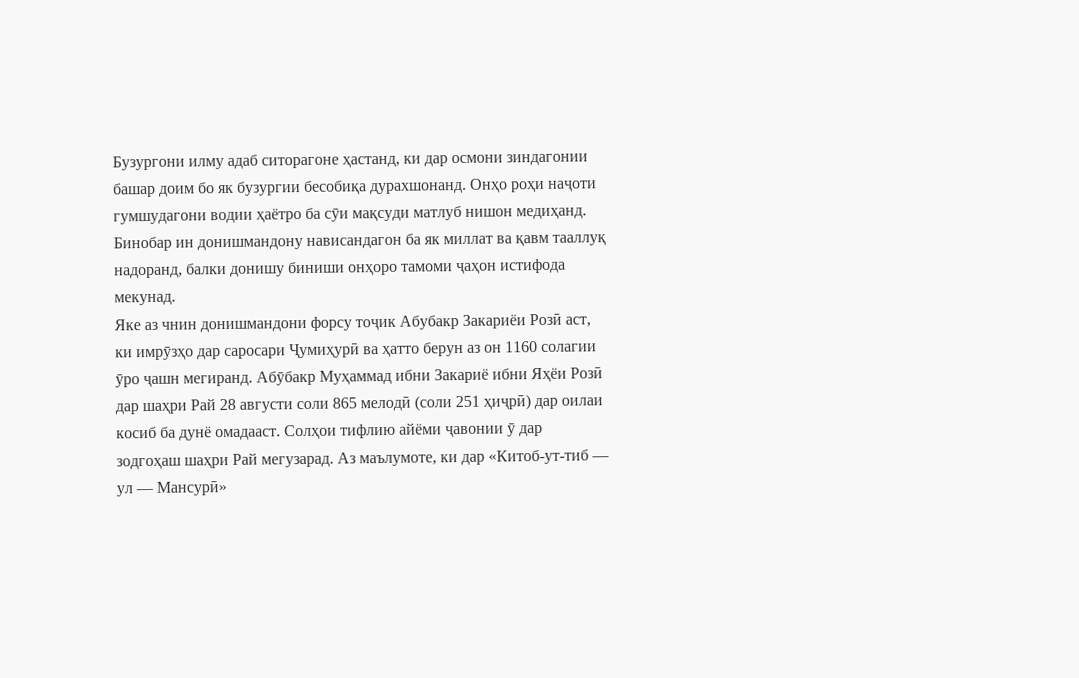Бузургони илму адаб ситорагоне ҳастанд, ки дар осмони зиндагонии башар доим бо як бузургии бесобиқа дурахшонанд. Онҳо роҳи наҷоти гумшудагони водии ҳаётро ба сӯи мақсуди матлуб нишон медиҳанд. Бинобар ин донишмандону нависандагон ба як миллат ва қавм тааллуқ надоранд, балки донишу биниши онҳоро тамоми ҷаҳон истифода мекунад.
Яке аз чнин донишмандони форсу тоҷик Абубакр Закариёи Розӣ аст, ки имрӯзҳо дар саросари Ҷумиҳурӣ ва ҳатто берун аз он 1160 солагии ӯро ҷашн мегиранд. Абӯбакр Муҳаммад ибни Закариё ибни Яҳёи Розӣ дар шаҳри Рай 28 августи соли 865 мелодӣ (соли 251 ҳиҷрӣ) дар оилаи косиб ба дунё омадааст. Солҳои тифлию айёми ҷавонии ӯ дар зодгоҳаш шаҳри Рай мегузарад. Аз маълумоте, ки дар «Китоб-ут-тиб — ул — Мансурӣ»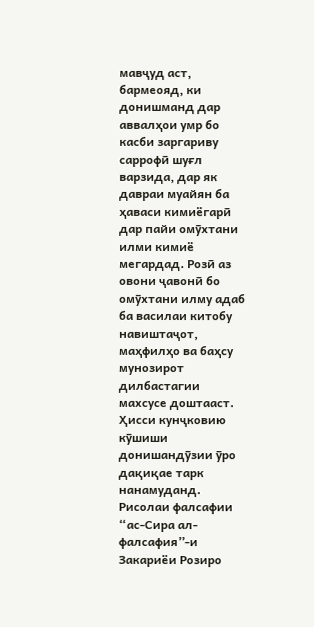мавҷуд аст, бармеояд, ки донишманд дар аввалҳои умр бо касби заргариву саррофӣ шуғл варзида, дар як давраи муайян ба ҳаваси кимиёгарӣ дар пайи омӯхтани илми кимиё мегардад. Розӣ аз овони ҷавонӣ бо омӯхтани илму адаб ба василаи китобу навиштаҷот, маҳфилҳо ва баҳсу мунозирот дилбастагии махсусе доштааст. Ҳисси кунҷковию кӯшиши донишандӯзии ӯро дақиқае тарк нанамуданд.
Рисолаи фалсафии “ас-Сира ал-фалсафия”-и Закариёи Розиро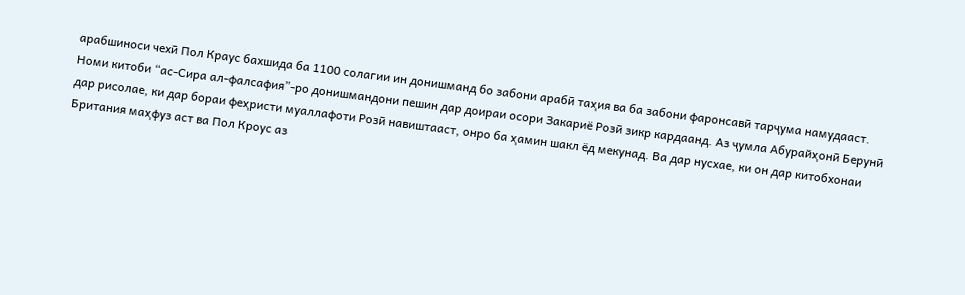арабшиноси чехӣ Пол Краус бахшида ба 1100 солагии ин донишманд бо забони арабӣ таҳия ва ба забони фаронсавӣ тарҷума намудааст.
Номи китоби “ас-Сира ал-фалсафия”-ро донишмандони пешин дар доираи осори Закариё Розӣ зикр кардаанд. Аз ҷумла Абурайҳонӣ Берунӣ дар рисолае, ки дар бораи феҳристи муаллафоти Розӣ навиштааст, онро ба ҳамин шакл ёд мекунад. Ва дар нусхае, ки он дар китобхонаи Британия маҳфуз аст ва Пол Кроус аз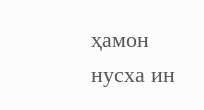ҳамон нусха ин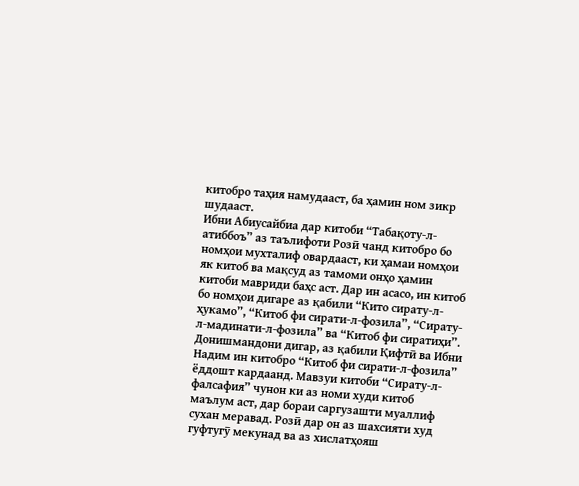китобро таҳия намудааст, ба ҳамин ном зикр шудааст.
Ибни Абиусайбиа дар китоби “Табақоту-л-атиббоъ” аз таълифоти Розӣ чанд китобро бо номҳои мухталиф овардааст, ки ҳамаи номҳои як китоб ва мақсуд аз тамоми онҳо ҳамин китоби мавриди баҳс аст. Дар ин асасо, ин китоб бо номҳои дигаре аз қабили “Кито сирату-л-ҳукамо”, “Китоб фи сирати-л-фозила”, “Сирату-л-мадинати-л-фозила” ва “Китоб фи сиратиҳи”. Донишмандони дигар, аз қабили Қифтӣ ва Ибни Надим ин китобро “Китоб фи сирати-л-фозила” ёддошт кардаанд. Мавзуи китоби “Сирату-л-фалсафия” чунон ки аз номи худи китоб маълум аст, дар бораи саргузашти муаллиф сухан меравад. Розӣ дар он аз шахсияти худ гуфтугӯ мекунад ва аз хислатҳояш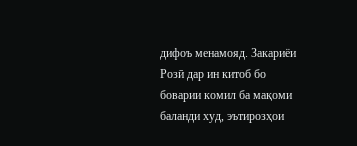дифоъ менамояд. Закариёи Розӣ дар ин китоб бо боварии комил ба мақоми баланди худ, эътирозҳои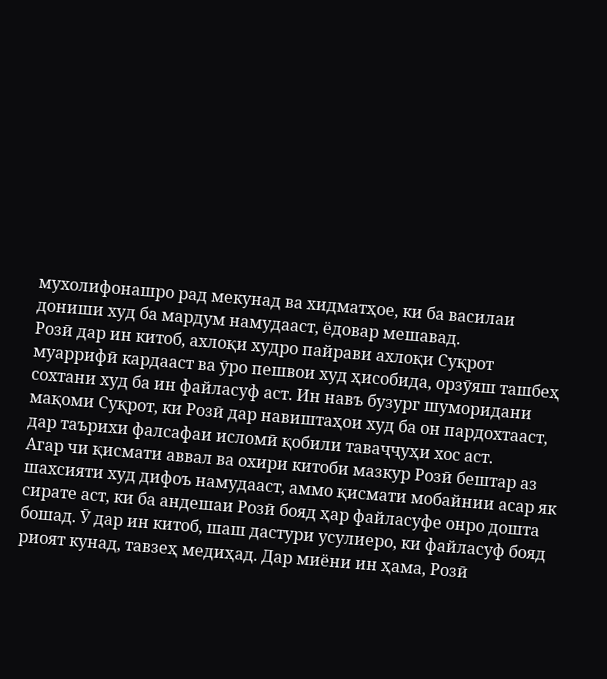мухолифонашро рад мекунад ва хидматҳое, ки ба василаи дониши худ ба мардум намудааст, ёдовар мешавад.
Розӣ дар ин китоб, ахлоқи худро пайрави ахлоқи Суқрот муаррифӣ кардааст ва ӯро пешвои худ ҳисобида, орзӯяш ташбеҳ сохтани худ ба ин файласуф аст. Ин навъ бузург шуморидани мақоми Суқрот, ки Розӣ дар навиштаҳои худ ба он пардохтааст, дар таърихи фалсафаи исломӣ қобили таваҷҷуҳи хос аст.
Агар чи қисмати аввал ва охири китоби мазкур Розӣ бештар аз шахсияти худ дифоъ намудааст, аммо қисмати мобайнии асар як сирате аст, ки ба андешаи Розӣ бояд ҳар файласуфе онро дошта бошад. Ӯ дар ин китоб, шаш дастури усулиеро, ки файласуф бояд риоят кунад, тавзеҳ медиҳад. Дар миёни ин ҳама, Розӣ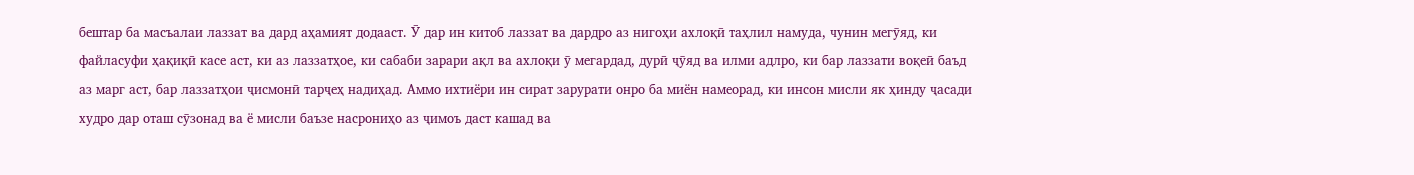бештар ба масъалаи лаззат ва дард аҳамият додааст. Ӯ дар ин китоб лаззат ва дардро аз нигоҳи ахлоқӣ таҳлил намуда, чунин мегӯяд, ки файласуфи ҳақиқӣ касе аст, ки аз лаззатҳое, ки сабаби зарари ақл ва ахлоқи ӯ мегардад, дурӣ ҷӯяд ва илми адлро, ки бар лаззати воқеӣ баъд аз марг аст, бар лаззатҳои ҷисмонӣ тарҷеҳ надиҳад. Аммо ихтиёри ин сират зарурати онро ба миён намеорад, ки инсон мисли як ҳинду ҷасади худро дар оташ сӯзонад ва ё мисли баъзе насрониҳо аз ҷимоъ даст кашад ва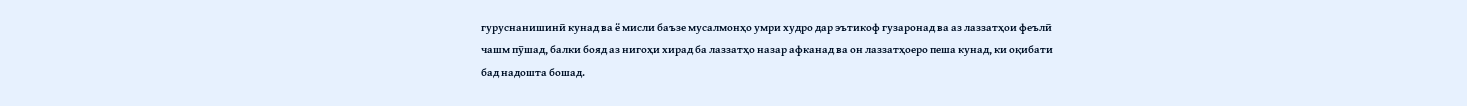гуруснанишинӣ кунад ва ё мисли баъзе мусалмонҳо умри худро дар эътикоф гузаронад ва аз лаззатҳои феълӣ чашм пӯшад, балки бояд аз нигоҳи хирад ба лаззатҳо назар афканад ва он лаззатҳоеро пеша кунад, ки оқибати бад надошта бошад.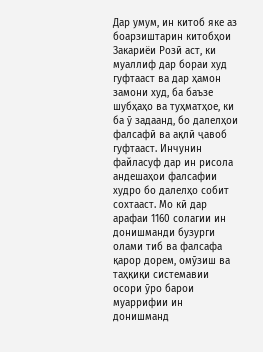Дар умум, ин китоб яке аз боарзиштарин китобҳои Закариёи Розӣ аст, ки муаллиф дар бораи худ гуфтааст ва дар ҳамон замони худ, ба баъзе шубҳаҳо ва туҳматҳое, ки ба ӯ задаанд, бо далелҳои фалсафӣ ва ақлӣ ҷавоб гуфтааст. Инчунин файласуф дар ин рисола андешаҳои фалсафии худро бо далелҳо собит сохтааст. Мо кӣ дар арафаи 1160 солагии ин донишманди бузурги олами тиб ва фалсафа қарор дорем, омӯзиш ва таҳқиқи системавии осори ӯро барои муаррифии ин донишманд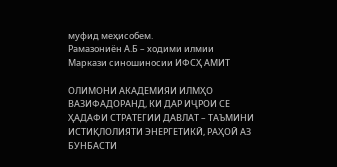муфид меҳисобем.
Рамазониён А.Б – ходими илмии Маркази синошиносии ИФСҲ АМИТ

ОЛИМОНИ АКАДЕМИЯИ ИЛМҲО ВАЗИФАДОРАНД, КИ ДАР ИҶРОИ СЕ ҲАДАФИ СТРАТЕГИИ ДАВЛАТ – ТАЪМИНИ ИСТИҚЛОЛИЯТИ ЭНЕРГЕТИКӢ, РАҲОӢ АЗ БУНБАСТИ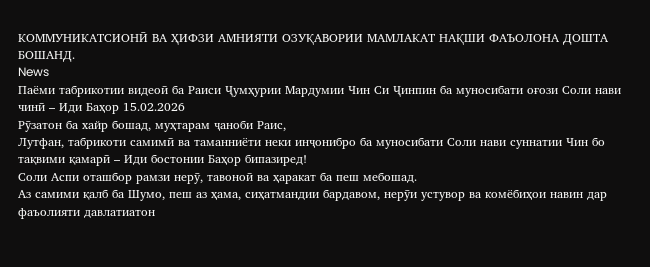КОММУНИКАТСИОНӢ ВА ҲИФЗИ АМНИЯТИ ОЗУҚАВОРИИ МАМЛАКАТ НАҚШИ ФАЪОЛОНА ДОШТА БОШАНД.
News
Паёми табрикотии видеоӣ ба Раиси Ҷумҳурии Мардумии Чин Си Ҷинпин ба муносибати оғози Соли нави чинӣ – Иди Баҳор 15.02.2026
Рӯзатон ба хайр бошад, муҳтарам ҷаноби Раис,
Лутфан, табрикоти самимӣ ва таманниёти неки инҷонибро ба муносибати Соли нави суннатии Чин бо тақвими қамарӣ – Иди бостонии Баҳор бипазиред!
Соли Аспи оташбор рамзи нерӯ, тавоноӣ ва ҳаракат ба пеш мебошад.
Аз самими қалб ба Шумо, пеш аз ҳама, сиҳатмандии бардавом, нерӯи устувор ва комёбиҳои навин дар фаъолияти давлатиатон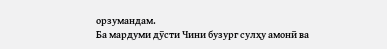орзумандам.
Ба мардуми дӯсти Чини бузург сулҳу амонӣ ва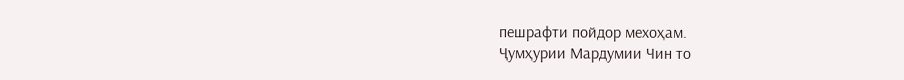пешрафти пойдор мехоҳам.
Ҷумҳурии Мардумии Чин то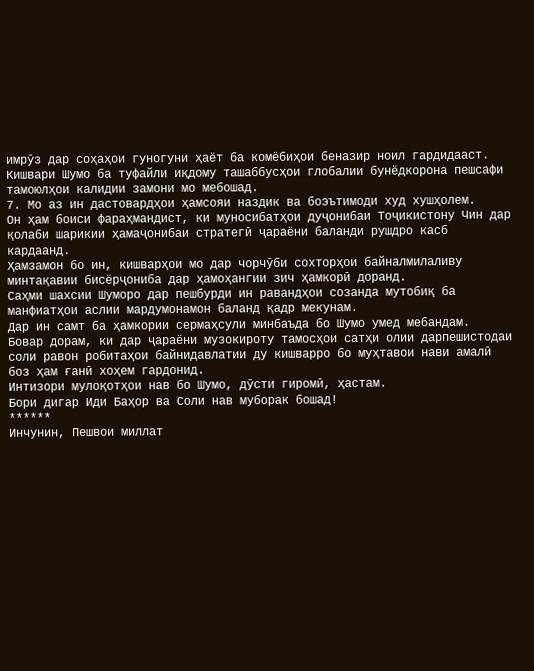имрӯз дар соҳаҳои гуногуни ҳаёт ба комёбиҳои беназир ноил гардидааст.
Кишвари Шумо ба туфайли иқдому ташаббусҳои глобалии бунёдкорона пешсафи тамоюлҳои калидии замони мо мебошад.
7. Мо аз ин дастовардҳои ҳамсояи наздик ва боэътимоди худ хушҳолем.
Он ҳам боиси фараҳмандист, ки муносибатҳои дуҷонибаи Тоҷикистону Чин дар қолаби шарикии ҳамаҷонибаи стратегӣ ҷараёни баланди рушдро касб кардаанд.
Ҳамзамон бо ин, кишварҳои мо дар чорчӯби сохторҳои байналмилаливу минтақавии бисёрҷониба дар ҳамоҳангии зич ҳамкорӣ доранд.
Саҳми шахсии Шуморо дар пешбурди ин равандҳои созанда мутобиқ ба манфиатҳои аслии мардумонамон баланд қадр мекунам.
Дар ин самт ба ҳамкории сермаҳсули минбаъда бо Шумо умед мебандам.
Бовар дорам, ки дар ҷараёни музокироту тамосҳои сатҳи олии дарпешистодаи соли равон робитаҳои байнидавлатии ду кишварро бо муҳтавои нави амалӣ боз ҳам ғанӣ хоҳем гардонид.
Интизори мулоқотҳои нав бо Шумо, дӯсти гиромӣ, ҳастам.
Бори дигар Иди Баҳор ва Соли нав муборак бошад!
******
Инчунин, Пешвои миллат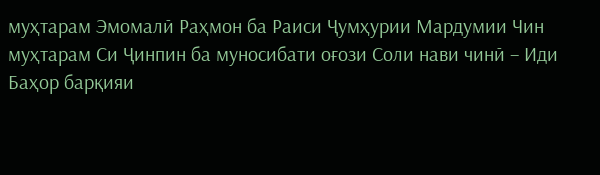муҳтарам Эмомалӣ Раҳмон ба Раиси Ҷумҳурии Мардумии Чин муҳтарам Си Ҷинпин ба муносибати оғози Соли нави чинӣ – Иди Баҳор барқияи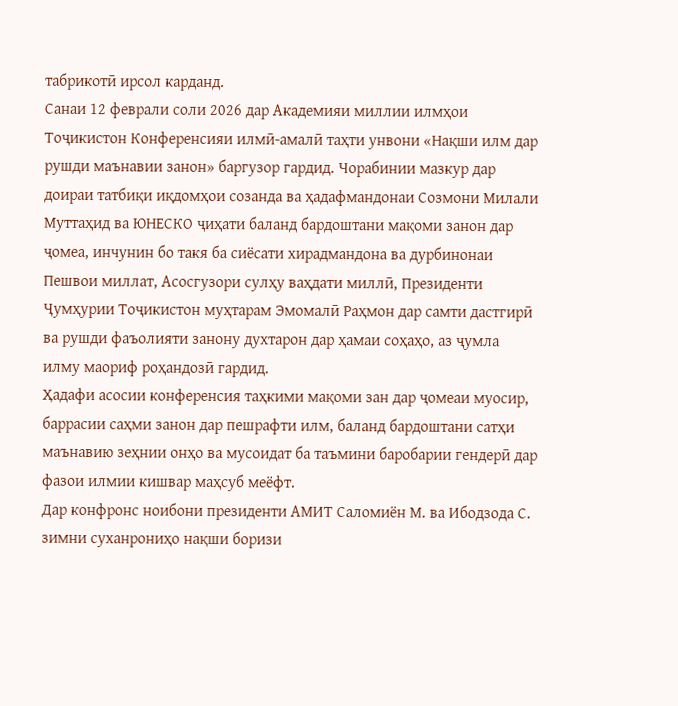табрикотӣ ирсол карданд.
Санаи 12 феврали соли 2026 дар Академияи миллии илмҳои Тоҷикистон Конференсияи илмӣ-амалӣ таҳти унвони «Нақши илм дар рушди маънавии занон» баргузор гардид. Чорабинии мазкур дар доираи татбиқи иқдомҳои созанда ва ҳадафмандонаи Созмони Милали Муттаҳид ва ЮНЕСКО ҷиҳати баланд бардоштани мақоми занон дар ҷомеа, инчунин бо такя ба сиёсати хирадмандона ва дурбинонаи Пешвои миллат, Асосгузори сулҳу ваҳдати миллӣ, Президенти Ҷумҳурии Тоҷикистон муҳтарам Эмомалӣ Раҳмон дар самти дастгирӣ ва рушди фаъолияти занону духтарон дар ҳамаи соҳаҳо, аз ҷумла илму маориф роҳандозӣ гардид.
Ҳадафи асосии конференсия таҳкими мақоми зан дар ҷомеаи муосир, баррасии саҳми занон дар пешрафти илм, баланд бардоштани сатҳи маънавию зеҳнии онҳо ва мусоидат ба таъмини баробарии гендерӣ дар фазои илмии кишвар маҳсуб меёфт.
Дар конфронс ноибони президенти АМИТ Саломиён М. ва Ибодзода С. зимни суханрониҳо нақши боризи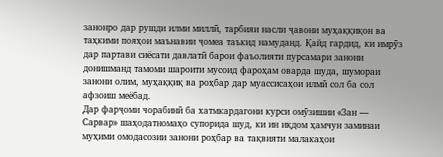занонро дар рушди илми миллӣ, тарбияи насли ҷавони муҳаққиқон ва таҳкими пояҳои маънавии ҷомеа таъкид намуданд. Қайд гардид, ки имрӯз дар партави сиёсати давлатӣ барои фаъолияти пурсамари занони донишманд тамоми шароити мусоид фароҳам оварда шуда, шумораи занони олим, муҳаққиқ ва роҳбар дар муассисаҳои илмӣ сол ба сол афзоиш меёбад.
Дар фарҷоми чорабинӣ ба хатмкардагони курси омӯзишии «Зан — Сарвар» шаҳодатномаҳо супорида шуд, ки ин иқдом ҳамчун заминаи муҳими омодасозии занони роҳбар ва тақвияти малакаҳои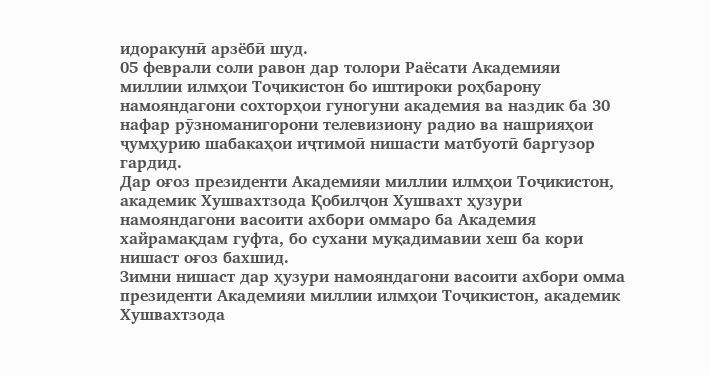идоракунӣ арзёбӣ шуд.
05 феврали соли равон дар толори Раёсати Академияи миллии илмҳои Тоҷикистон бо иштироки роҳбарону намояндагони сохторҳои гуногуни академия ва наздик ба 30 нафар рӯзноманигорони телевизиону радио ва нашрияҳои ҷумҳурию шабакаҳои иҷтимоӣ нишасти матбуотӣ баргузор гардид.
Дар оғоз президенти Академияи миллии илмҳои Тоҷикистон, академик Хушвахтзода Қобилҷон Хушвахт ҳузури намояндагони васоити ахбори оммаро ба Академия хайрамақдам гуфта, бо сухани муқадимавии хеш ба кори нишаст оғоз бахшид.
Зимни нишаст дар ҳузури намояндагони васоити ахбори омма президенти Академияи миллии илмҳои Тоҷикистон, академик Хушвахтзода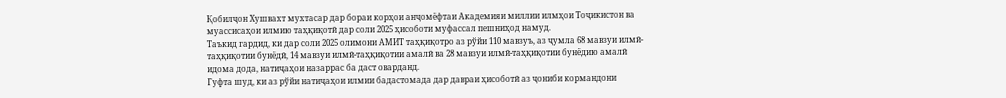Қобилҷон Хушвахт мухтасар дар бораи корҳои анҷомёфтаи Академияи миллии илмҳои Тоҷикистон ва муассисаҳои илмию таҳқиқотӣ дар соли 2025 ҳисоботи муфассал пешниҳод намуд.
Таъкид гардид, ки дар соли 2025 олимони АМИТ таҳқиқотро аз рўйи 110 мавзуъ, аз ҷумла 68 мавзуи илмӣ-таҳқиқотии бунёдӣ, 14 мавзуи илмӣ-таҳқиқотии амалӣ ва 28 мавзуи илмӣ-таҳқиқотии бунёдию амалӣ идома дода, натиҷаҳои назаррас ба даст оварданд.
Гуфта шуд, ки аз рўйи натиҷаҳои илмии бадастомада дар давраи ҳисоботӣ аз ҷониби кормандони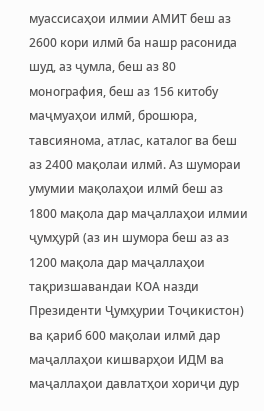муассисаҳои илмии АМИТ беш аз 2600 кори илмӣ ба нашр расонида шуд, аз ҷумла, беш аз 80 монография, беш аз 156 китобу маҷмуаҳои илмӣ, брошюра, тавсиянома, атлас, каталог ва беш аз 2400 мақолаи илмӣ. Аз шумораи умумии мақолаҳои илмӣ беш аз 1800 мақола дар маҷаллаҳои илмии ҷумҳурӣ (аз ин шумора беш аз аз 1200 мақола дар маҷаллаҳои тақризшавандаи КОА назди Президенти Ҷумҳурии Тоҷикистон) ва қариб 600 мақолаи илмӣ дар маҷаллаҳои кишварҳои ИДМ ва маҷаллаҳои давлатҳои хориҷи дур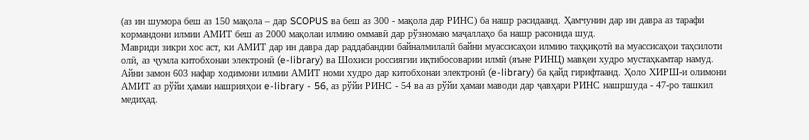(аз ин шумора беш аз 150 мақола – дар SCOPUS ва беш аз 300 - мақола дар РИНС) ба нашр расидаанд. Ҳамчунин дар ин давра аз тарафи кормандони илмии АМИТ беш аз 2000 мақолаи илмию оммавӣ дар рўзномаю маҷаллаҳо ба нашр расонида шуд.
Мавриди зикри хос аст, ки АМИТ дар ин давра дар раддабандии байналмилалӣ байни муассисаҳои илмию таҳқиқотӣ ва муассисаҳои таҳсилоти олӣ, аз ҷумла китобхонаи электронӣ (e-library) ва Шохиси россиягии иқтибосоварии илмӣ (яъне РИНЦ) мавқеи худро мустаҳкамтар намуд. Айни замон 603 нафар ходимони илмии АМИТ номи худро дар китобхонаи электронӣ (e-library) ба қайд гирифтаанд. Ҳоло ХИРШ-и олимони АМИТ аз рўйи ҳамаи нашрияҳои e-library - 56, аз рўйи РИНС - 54 ва аз рўйи ҳамаи маводи дар ҷавҳари РИНС нашршуда - 47-ро ташкил медиҳад.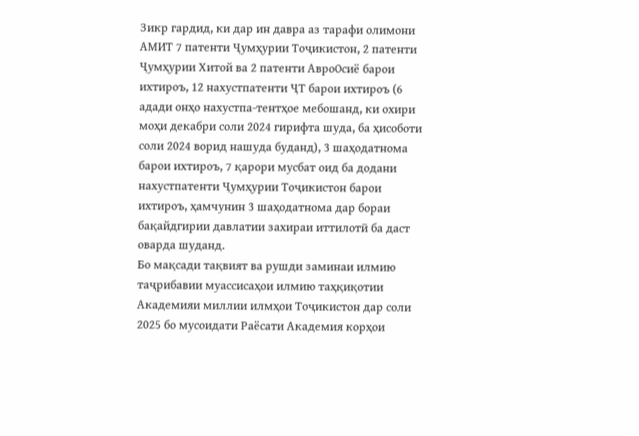Зикр гардид, ки дар ин давра аз тарафи олимони АМИТ 7 патенти Ҷумҳурии Тоҷикистон, 2 патенти Ҷумҳурии Хитой ва 2 патенти АвроОсиё барои ихтироъ, 12 нахустпатенти ҶТ барои ихтироъ (6 адади онҳо нахустпа-тентҳое мебошанд, ки охири моҳи декабри соли 2024 гирифта шуда, ба ҳисоботи соли 2024 ворид нашуда буданд), 3 шаҳодатнома барои ихтироъ, 7 қарори мусбат оид ба додани нахустпатенти Ҷумҳурии Тоҷикистон барои ихтироъ, ҳамчунин 3 шаҳодатнома дар бораи бақайдгирии давлатии захираи иттилотӣ ба даст оварда шуданд.
Бо мақсади тақвият ва рушди заминаи илмию таҷрибавии муассисаҳои илмию таҳқиқотии Академияи миллии илмҳои Тоҷикистон дар соли 2025 бо мусоидати Раёсати Академия корҳои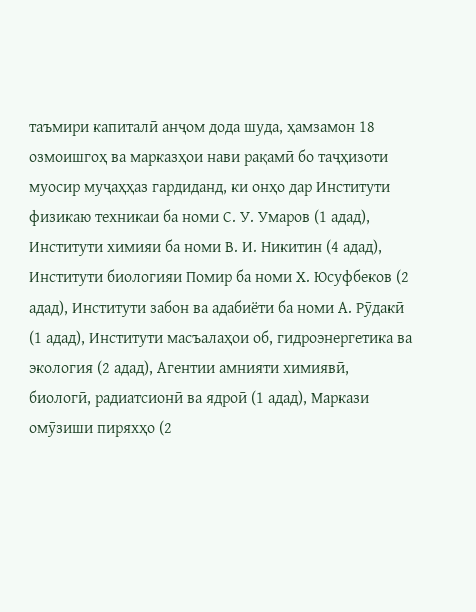таъмири капиталӣ анҷом дода шуда, ҳамзамон 18 озмоишгоҳ ва марказҳои нави рақамӣ бо таҷҳизоти муосир муҷаҳҳаз гардиданд, ки онҳо дар Институти физикаю техникаи ба номи С. У. Умаров (1 адад), Институти химияи ба номи В. И. Никитин (4 адад), Институти биологияи Помир ба номи Х. Юсуфбеков (2 адад), Институти забон ва адабиёти ба номи А. Рӯдакӣ (1 адад), Институти масъалаҳои об, гидроэнергетика ва экология (2 адад), Агентии амнияти химиявӣ, биологӣ, радиатсионӣ ва ядроӣ (1 адад), Маркази омӯзиши пиряхҳо (2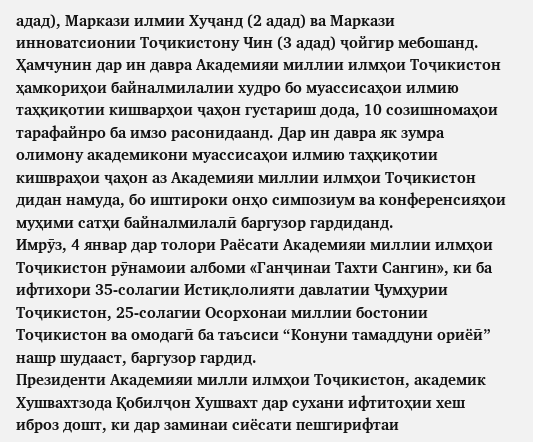адад), Маркази илмии Хуҷанд (2 адад) ва Маркази инноватсионии Тоҷикистону Чин (3 адад) ҷойгир мебошанд.
Ҳамчунин дар ин давра Академияи миллии илмҳои Тоҷикистон ҳамкориҳои байналмилалии худро бо муассисаҳои илмию таҳқиқотии кишварҳои ҷаҳон густариш дода, 10 созишномаҳои тарафайнро ба имзо расонидаанд. Дар ин давра як зумра олимону академикони муассисаҳои илмию таҳқиқотии кишвраҳои ҷаҳон аз Академияи миллии илмҳои Тоҷикистон дидан намуда, бо иштироки онҳо симпозиум ва конференсияҳои муҳими сатҳи байналмилалӣ баргузор гардиданд.
Имрӯз, 4 январ дар толори Раёсати Академияи миллии илмҳои Тоҷикистон рӯнамоии албоми «Ганҷинаи Тахти Сангин», ки ба ифтихори 35-солагии Истиқлолияти давлатии Ҷумҳурии Тоҷикистон, 25-солагии Осорхонаи миллии бостонии Тоҷикистон ва омодагӣ ба таъсиси “Конуни тамаддуни ориёӣ” нашр шудааст, баргузор гардид.
Президенти Академияи милли илмҳои Тоҷикистон, академик Хушвахтзода Қобилҷон Хушвахт дар сухани ифтитоҳии хеш иброз дошт, ки дар заминаи сиёсати пешгирифтаи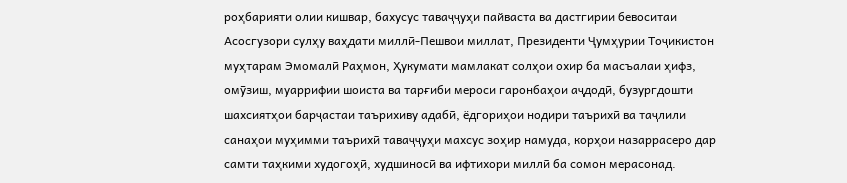роҳбарияти олии кишвар, бахусус таваҷҷуҳи пайваста ва дастгирии бевоситаи Асосгузори сулҳу ваҳдати миллӣ-Пешвои миллат, Президенти Ҷумҳурии Тоҷикистон муҳтарам Эмомалӣ Раҳмон, Ҳукумати мамлакат солҳои охир ба масъалаи ҳифз, омӯзиш, муаррифии шоиста ва тарғиби мероси гаронбаҳои аҷдодӣ, бузургдошти шахсиятҳои барҷастаи таърихиву адабӣ, ёдгориҳои нодири таърихӣ ва таҷлили санаҳои муҳимми таърихӣ таваҷҷуҳи махсус зоҳир намуда, корҳои назаррасеро дар самти таҳкими худогоҳӣ, худшиносӣ ва ифтихори миллӣ ба сомон мерасонад.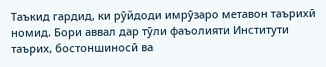Таъкид гардид, ки рӯйдоди имрӯзаро метавон таърихӣ номид. Бори аввал дар тӯли фаъолияти Институти таърих, бостоншиносӣ ва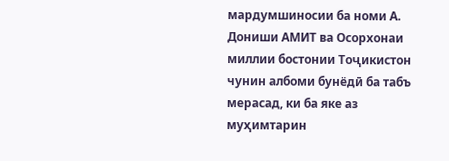мардумшиносии ба номи А. Дониши АМИТ ва Осорхонаи миллии бостонии Тоҷикистон чунин албоми бунёдӣ ба табъ мерасад, ки ба яке аз муҳимтарин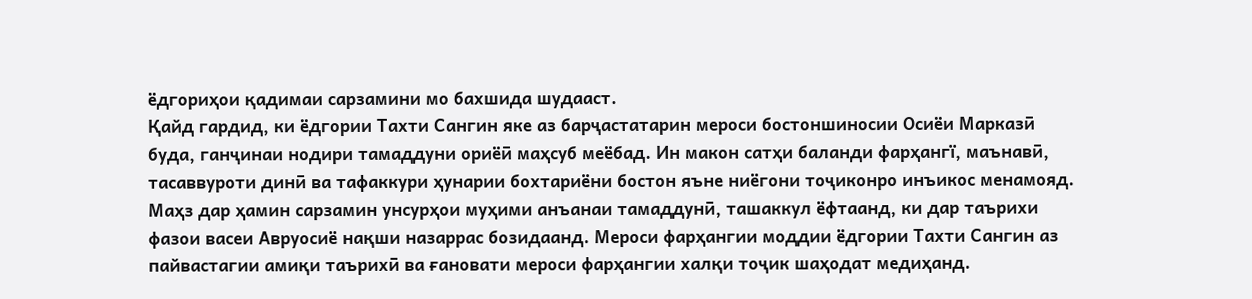ёдгориҳои қадимаи сарзамини мо бахшида шудааст.
Қайд гардид, ки ёдгории Тахти Сангин яке аз барҷастатарин мероси бостоншиносии Осиёи Марказӣ буда, ганҷинаи нодири тамаддуни ориёӣ маҳсуб меёбад. Ин макон сатҳи баланди фарҳангї, маънавӣ, тасаввуроти динӣ ва тафаккури ҳунарии бохтариёни бостон яъне ниёгони тоҷиконро инъикос менамояд. Маҳз дар ҳамин сарзамин унсурҳои муҳими анъанаи тамаддунӣ, ташаккул ёфтаанд, ки дар таърихи фазои васеи Авруосиё нақши назаррас бозидаанд. Мероси фарҳангии моддии ёдгории Тахти Сангин аз пайвастагии амиқи таърихӣ ва ғановати мероси фарҳангии халқи тоҷик шаҳодат медиҳанд.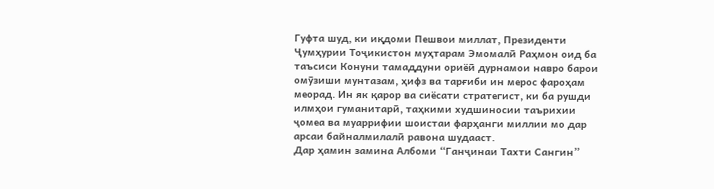Гуфта шуд, ки иқдоми Пешвои миллат, Президенти Ҷумҳурии Тоҷикистон муҳтарам Эмомалӣ Раҳмон оид ба таъсиси Конуни тамаддуни ориёӣ дурнамои навро барои омӯзиши мунтазам, ҳифз ва тарғиби ин мерос фароҳам меорад. Ин як қарор ва сиёсати стратегист, ки ба рушди илмҳои гуманитарӣ, таҳкими худшиносии таърихии ҷомеа ва муаррифии шоистаи фарҳанги миллии мо дар арсаи байналмилалӣ равона шудааст.
Дар ҳамин замина Албоми “Ганҷинаи Тахти Сангин”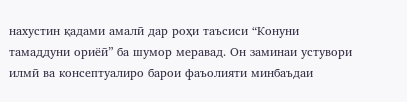нахустин қадами амалӣ дар роҳи таъсиси “Конуни тамаддуни ориёӣ” ба шумор меравад. Он заминаи устувори илмӣ ва консептуалиро барои фаъолияти минбаъдаи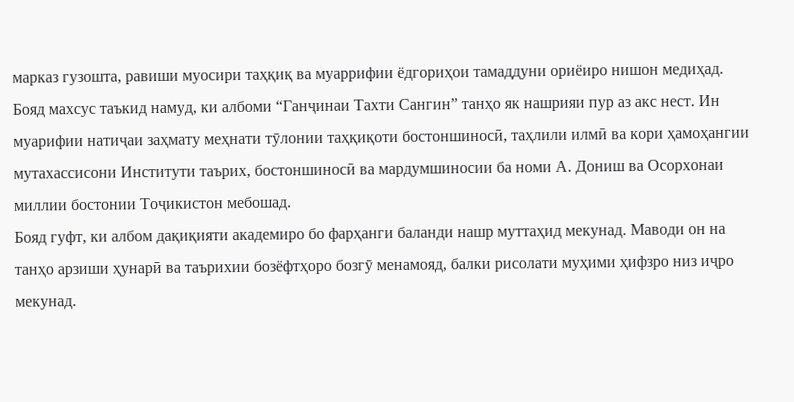марказ гузошта, равиши муосири таҳқиқ ва муаррифии ёдгориҳои тамаддуни ориёиро нишон медиҳад. Бояд махсус таъкид намуд, ки албоми “Ганҷинаи Тахти Сангин” танҳо як нашрияи пур аз акс нест. Ин муарифии натиҷаи заҳмату меҳнати тӯлонии таҳқиқоти бостоншиносӣ, таҳлили илмӣ ва кори ҳамоҳангии мутахассисони Институти таърих, бостоншиносӣ ва мардумшиносии ба номи А. Дониш ва Осорхонаи миллии бостонии Тоҷикистон мебошад.
Бояд гуфт, ки албом дақиқияти академиро бо фарҳанги баланди нашр муттаҳид мекунад. Маводи он на танҳо арзиши ҳунарӣ ва таърихии бозёфтҳоро бозгӯ менамояд, балки рисолати муҳими ҳифзро низ иҷро мекунад.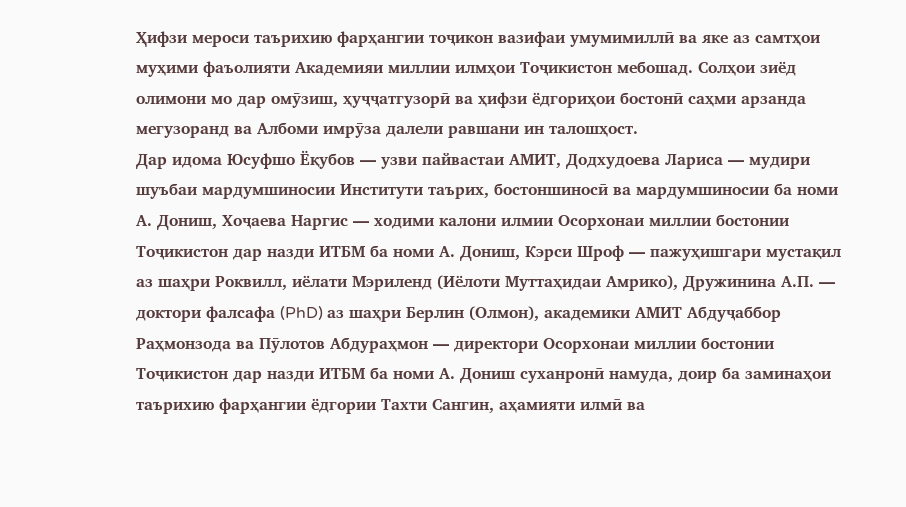Ҳифзи мероси таърихию фарҳангии тоҷикон вазифаи умумимиллӣ ва яке аз самтҳои муҳими фаъолияти Академияи миллии илмҳои Тоҷикистон мебошад. Солҳои зиёд олимони мо дар омӯзиш, ҳуҷҷатгузорӣ ва ҳифзи ёдгориҳои бостонӣ саҳми арзанда мегузоранд ва Албоми имрӯза далели равшани ин талошҳост.
Дар идома Юсуфшо Ёқубов — узви пайвастаи АМИТ, Додхудоева Лариса — мудири шуъбаи мардумшиносии Институти таърих, бостоншиносӣ ва мардумшиносии ба номи А. Дониш, Хоҷаева Наргис — ходими калони илмии Осорхонаи миллии бостонии Тоҷикистон дар назди ИТБМ ба номи А. Дониш, Кэрси Шроф — пажуҳишгари мустақил аз шаҳри Роквилл, иёлати Мэриленд (Иёлоти Муттаҳидаи Амрико), Дружинина А.П. — доктори фалсафа (PhD) аз шаҳри Берлин (Олмон), академики АМИТ Абдуҷаббор Раҳмонзода ва Пӯлотов Абдураҳмон — директори Осорхонаи миллии бостонии Тоҷикистон дар назди ИТБМ ба номи А. Дониш суханронӣ намуда, доир ба заминаҳои таърихию фарҳангии ёдгории Тахти Сангин, аҳамияти илмӣ ва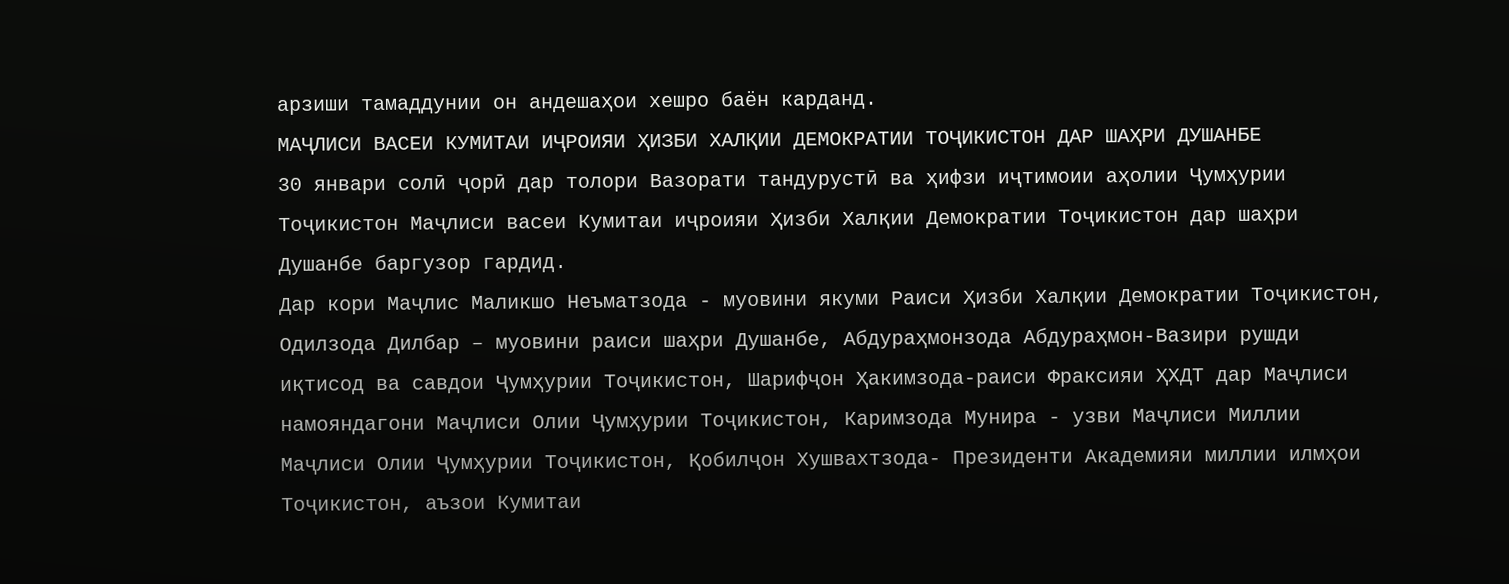арзиши тамаддунии он андешаҳои хешро баён карданд.
МАҶЛИСИ ВАСЕИ КУМИТАИ ИҶРОИЯИ ҲИЗБИ ХАЛҚИИ ДЕМОКРАТИИ ТОҶИКИСТОН ДАР ШАҲРИ ДУШАНБЕ
30 январи солӣ ҷорӣ дар толори Вазорати тандурустӣ ва ҳифзи иҷтимоии аҳолии Ҷумҳурии Тоҷикистон Маҷлиси васеи Кумитаи иҷроияи Ҳизби Халқии Демократии Тоҷикистон дар шаҳри Душанбе баргузор гардид.
Дар кори Маҷлис Маликшо Неъматзода - муовини якуми Раиси Ҳизби Халқии Демократии Тоҷикистон, Одилзода Дилбар – муовини раиси шаҳри Душанбе, Абдураҳмонзода Абдураҳмон-Вазири рушди иқтисод ва савдои Ҷумҳурии Тоҷикистон, Шарифҷон Ҳакимзода-раиси Фраксияи ҲХДТ дар Маҷлиси намояндагони Маҷлиси Олии Ҷумҳурии Тоҷикистон, Каримзода Мунира - узви Маҷлиси Миллии Маҷлиси Олии Ҷумҳурии Тоҷикистон, Қобилҷон Хушвахтзода- Президенти Академияи миллии илмҳои Тоҷикистон, аъзои Кумитаи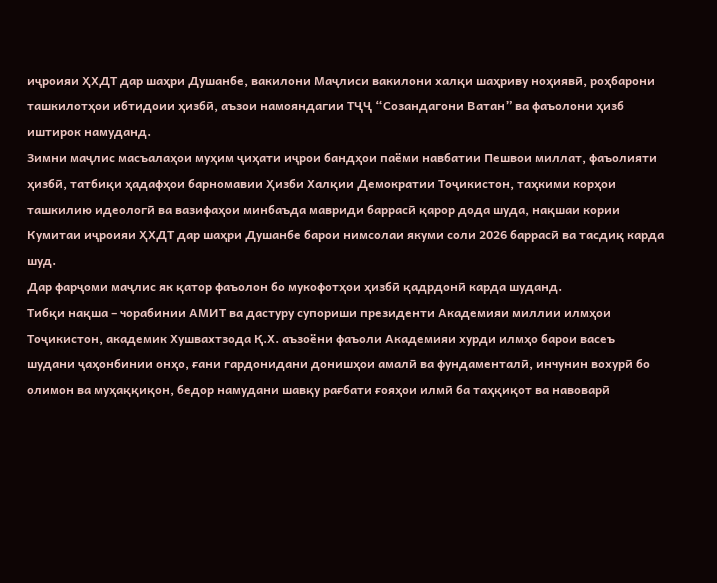иҷроияи ҲХДТ дар шаҳри Душанбе, вакилони Маҷлиси вакилони халқи шаҳриву ноҳиявӣ, роҳбарони ташкилотҳои ибтидоии ҳизбӣ, аъзои намояндагии ТҶҶ “Созандагони Ватан” ва фаъолони ҳизб иштирок намуданд.
Зимни маҷлис масъалаҳои муҳим ҷиҳати иҷрои бандҳои паёми навбатии Пешвои миллат, фаъолияти ҳизбӣ, татбиқи ҳадафҳои барномавии Ҳизби Халқии Демократии Тоҷикистон, таҳкими корҳои ташкилию идеологӣ ва вазифаҳои минбаъда мавриди баррасӣ қарор дода шуда, нақшаи кории Кумитаи иҷроияи ҲХДТ дар шаҳри Душанбе барои нимсолаи якуми соли 2026 баррасӣ ва тасдиқ карда шуд.
Дар фарҷоми маҷлис як қатор фаъолон бо мукофотҳои ҳизбӣ қадрдонӣ карда шуданд.
Тибқи нақша – чорабинии АМИТ ва дастуру супориши президенти Академияи миллии илмҳои Тоҷикистон, академик Хушвахтзода Қ.Х. аъзоёни фаъоли Академияи хурди илмҳо барои васеъ шудани ҷаҳонбинии онҳо, ғани гардонидани донишҳои амалӣ ва фундаменталӣ, инчунин вохурӣ бо олимон ва муҳаққиқон, бедор намудани шавқу рағбати ғояҳои илмӣ ба таҳқиқот ва навоварӣ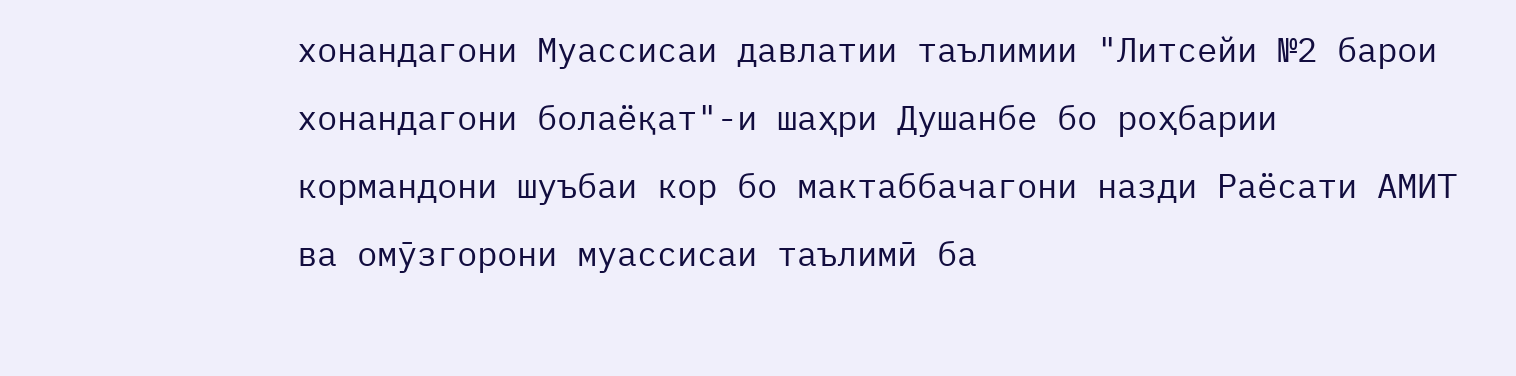хонандагони Муассисаи давлатии таълимии "Литсейи №2 барои хонандагони болаёқат"-и шаҳри Душанбе бо роҳбарии кормандони шуъбаи кор бо мактаббачагони назди Раёсати АМИТ ва омӯзгорони муассисаи таълимӣ ба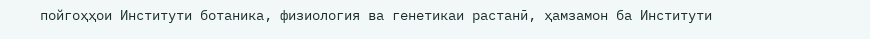пойгоҳҳои Институти ботаника, физиология ва генетикаи растанӣ, ҳамзамон ба Институти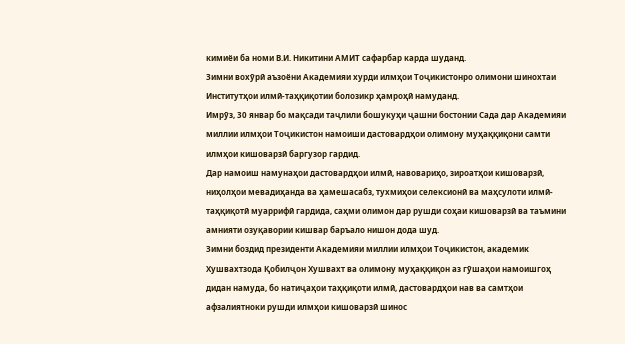кимиёи ба номи В.И. Никитини АМИТ сафарбар карда шуданд.
Зимни вохӯрӣ аъзоёни Академияи хурди илмҳои Тоҷикистонро олимони шинохтаи Институтҳои илмӣ-таҳқиқотии болозикр ҳамроҳӣ намуданд.
Имрӯз, 30 январ бо мақсади таҷлили бошукуҳи ҷашни бостонии Сада дар Академияи миллии илмҳои Тоҷикистон намоиши дастовардҳои олимону муҳаққиқони самти илмҳои кишоварзӣ баргузор гардид.
Дар намоиш намунаҳои дастовардҳои илмӣ, навовариҳо, зироатҳои кишоварзӣ, ниҳолҳои мевадиҳанда ва ҳамешасабз, тухмиҳои селексионӣ ва маҳсулоти илмӣ-таҳқиқотӣ муаррифӣ гардида, саҳми олимон дар рушди соҳаи кишоварзӣ ва таъмини амнияти озуқавории кишвар баръало нишон дода шуд.
Зимни боздид президенти Академияи миллии илмҳои Тоҷикистон, академик Хушвахтзода Қобилҷон Хушвахт ва олимону муҳаққиқон аз гӯшаҳои намоишгоҳ дидан намуда, бо натиҷаҳои таҳқиқоти илмӣ, дастовардҳои нав ва самтҳои афзалиятноки рушди илмҳои кишоварзӣ шинос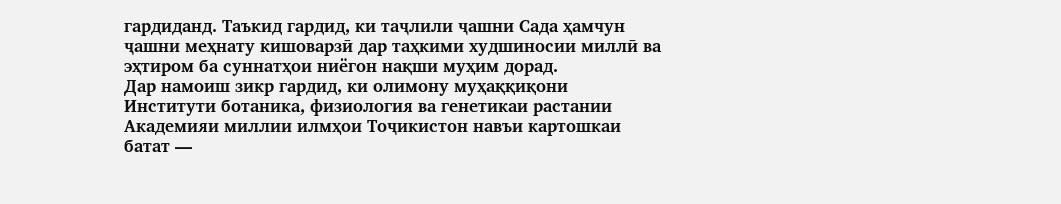гардиданд. Таъкид гардид, ки таҷлили ҷашни Сада ҳамчун ҷашни меҳнату кишоварзӣ дар таҳкими худшиносии миллӣ ва эҳтиром ба суннатҳои ниёгон нақши муҳим дорад.
Дар намоиш зикр гардид, ки олимону муҳаққиқони Институти ботаника, физиология ва генетикаи растании Академияи миллии илмҳои Тоҷикистон навъи картошкаи батат —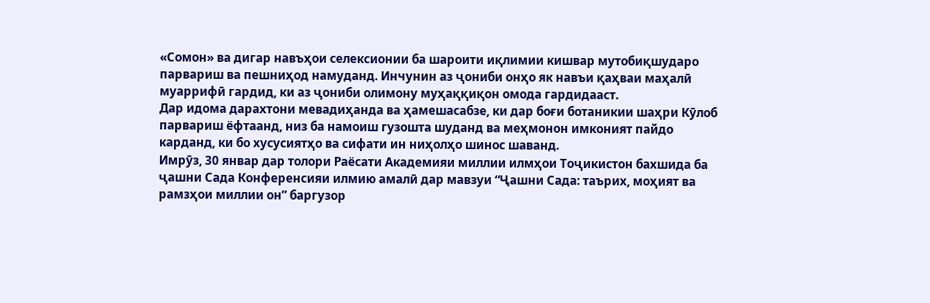«Сомон» ва дигар навъҳои селексионии ба шароити иқлимии кишвар мутобиқшударо парвариш ва пешниҳод намуданд. Инчунин аз ҷониби онҳо як навъи қаҳваи маҳалӣ муаррифӣ гардид, ки аз ҷониби олимону муҳаққиқон омода гардидааст.
Дар идома дарахтони мевадиҳанда ва ҳамешасабзе, ки дар боғи ботаникии шаҳри Кӯлоб парвариш ёфтаанд, низ ба намоиш гузошта шуданд ва меҳмонон имконият пайдо карданд, ки бо хусусиятҳо ва сифати ин ниҳолҳо шинос шаванд.
Имрӯз, 30 январ дар толори Раёсати Академияи миллии илмҳои Тоҷикистон бахшида ба ҷашни Сада Конференсияи илмию амалӣ дар мавзуи “Ҷашни Сада: таърих, моҳият ва рамзҳои миллии он” баргузор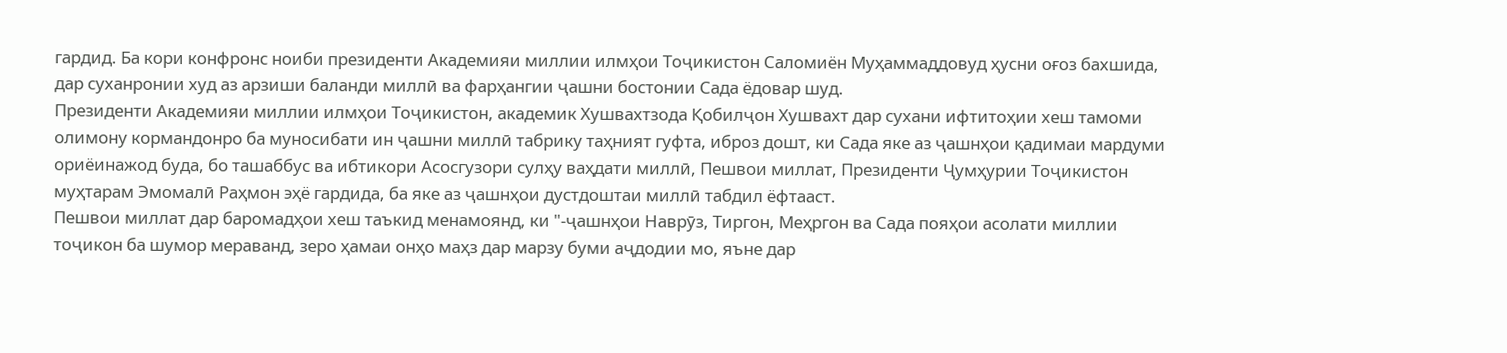гардид. Ба кори конфронс ноиби президенти Академияи миллии илмҳои Тоҷикистон Саломиён Муҳаммаддовуд ҳусни оғоз бахшида, дар суханронии худ аз арзиши баланди миллӣ ва фарҳангии ҷашни бостонии Сада ёдовар шуд.
Президенти Академияи миллии илмҳои Тоҷикистон, академик Хушвахтзода Қобилҷон Хушвахт дар сухани ифтитоҳии хеш тамоми олимону кормандонро ба муносибати ин ҷашни миллӣ табрику таҳният гуфта, иброз дошт, ки Сада яке аз ҷашнҳои қадимаи мардуми ориёинажод буда, бо ташаббус ва ибтикори Асосгузори сулҳу ваҳдати миллӣ, Пешвои миллат, Президенти Ҷумҳурии Тоҷикистон муҳтарам Эмомалӣ Раҳмон эҳё гардида, ба яке аз ҷашнҳои дустдоштаи миллӣ табдил ёфтааст.
Пешвои миллат дар баромадҳои хеш таъкид менамоянд, ки "-ҷашнҳои Наврӯз, Тиргон, Меҳргон ва Сада пояҳои асолати миллии тоҷикон ба шумор мераванд, зеро ҳамаи онҳо маҳз дар марзу буми аҷдодии мо, яъне дар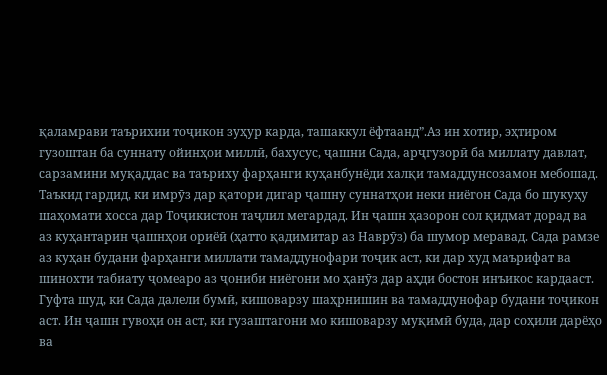қаламрави таърихии тоҷикон зуҳур карда, ташаккул ёфтаанд”.Аз ин хотир, эҳтиром гузоштан ба суннату ойинҳои миллӣ, бахусус, ҷашни Сада, арҷгузорӣ ба миллату давлат, сарзамини муқаддас ва таъриху фарҳанги куҳанбунёди халқи тамаддунсозамон мебошад.
Таъкид гардид, ки имрӯз дар қатори дигар ҷашну суннатҳои неки ниёгон Сада бо шукуҳу шаҳомати хосса дар Тоҷикистон таҷлил мегардад. Ин ҷашн ҳазорон сол қидмат дорад ва аз куҳантарин ҷашнҳои ориёӣ (ҳатто қадимитар аз Наврӯз) ба шумор меравад. Сада рамзе аз куҳан будани фарҳанги миллати тамаддунофари тоҷик аст, ки дар худ маърифат ва шинохти табиату ҷомеаро аз ҷониби ниёгони мо ҳанӯз дар аҳди бостон инъикос кардааст.
Гуфта шуд, ки Сада далели бумӣ, кишоварзу шаҳрнишин ва тамаддунофар будани тоҷикон аст. Ин ҷашн гувоҳи он аст, ки гузаштагони мо кишоварзу муқимӣ буда, дар соҳили дарёҳо ва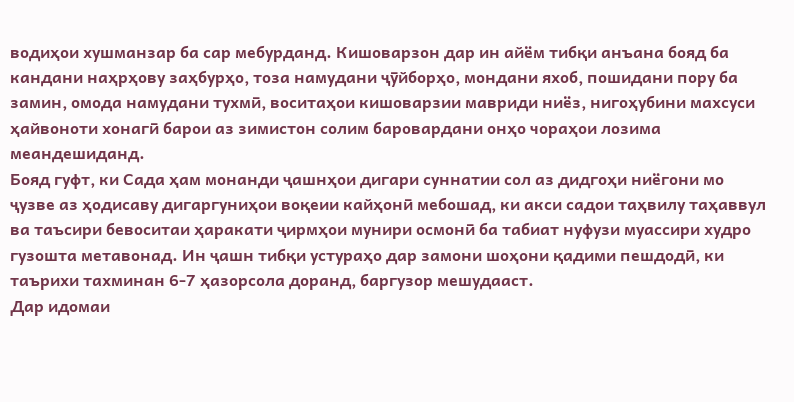водиҳои хушманзар ба сар мебурданд. Кишоварзон дар ин айём тибқи анъана бояд ба кандани наҳрҳову заҳбурҳо, тоза намудани ҷӯйборҳо, мондани яхоб, пошидани пору ба замин, омода намудани тухмӣ, воситаҳои кишоварзии мавриди ниёз, нигоҳубини махсуси ҳайвоноти хонагӣ барои аз зимистон солим баровардани онҳо чораҳои лозима меандешиданд.
Бояд гуфт, ки Сада ҳам монанди ҷашнҳои дигари суннатии сол аз дидгоҳи ниёгони мо ҷузве аз ҳодисаву дигаргуниҳои воқеии кайҳонӣ мебошад, ки акси садои таҳвилу таҳаввул ва таъсири бевоситаи ҳаракати ҷирмҳои мунири осмонӣ ба табиат нуфузи муассири худро гузошта метавонад. Ин ҷашн тибқи устураҳо дар замони шоҳони қадими пешдодӣ, ки таърихи тахминан 6-7 ҳазорсола доранд, баргузор мешудааст.
Дар идомаи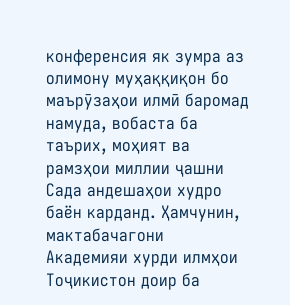конференсия як зумра аз олимону муҳаққиқон бо маърӯзаҳои илмӣ баромад намуда, вобаста ба таърих, моҳият ва рамзҳои миллии ҷашни Сада андешаҳои худро баён карданд. Ҳамчунин, мактабачагони Академияи хурди илмҳои Тоҷикистон доир ба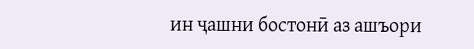ин ҷашни бостонӣ аз ашъори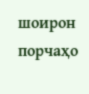шоирон порчаҳо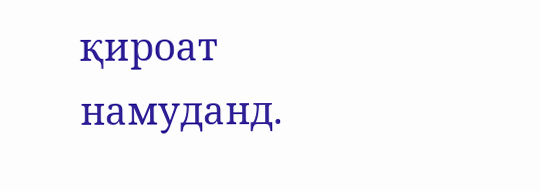қироат намуданд.